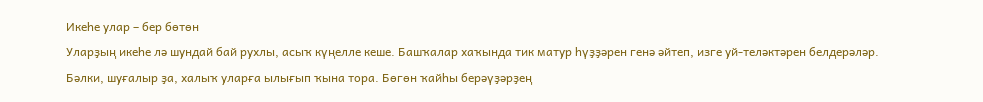Икеһе улар – бер бөтөн
Уларҙың икеһе лә шундай бай рухлы, асыҡ күңелле кеше. Башҡалар хаҡында тик матур һүҙҙәрен генә әйтеп, изге уй-теләктәрен белдерәләр. Бәлки, шуғалыр ҙа, халыҡ уларға ылығып ҡына тора. Бөгөн ҡайһы берәүҙәрҙең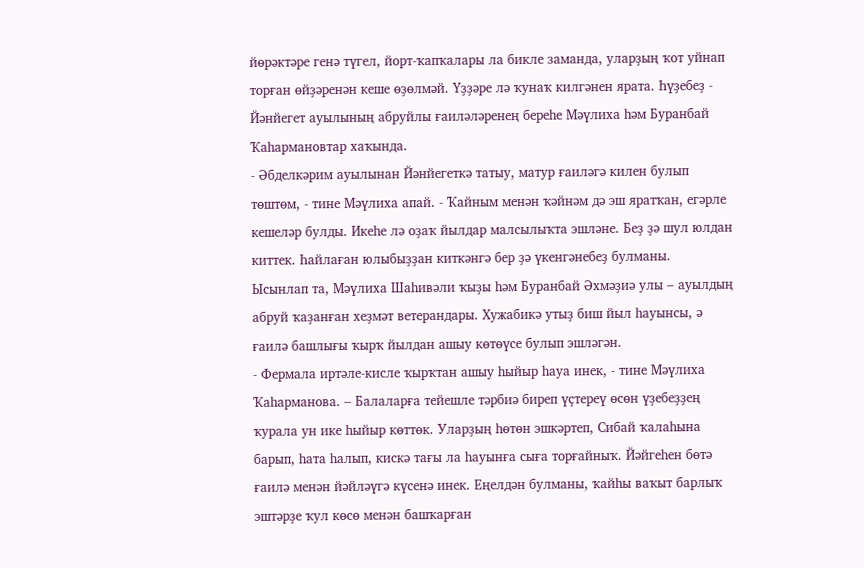йөрәктәре генә түгел, йорт-ҡапҡалары ла бикле заманда, уларҙың ҡот уйнап торған өйҙәренән кеше өҙөлмәй. Үҙҙәре лә ҡунаҡ килгәнен ярата. Һүҙебеҙ - Йәнйегет ауылының абруйлы ғаиләләренең береһе Мәүлиха һәм Буранбай Ҡаһармановтар хаҡында.
- Әбделкәрим ауылынан Йәнйегеткә татыу, матур ғаиләгә килен булып төштөм, - тине Мәүлиха апай. - Ҡайным менән ҡәйнәм дә эш яратҡан, егәрле кешеләр булды. Икеһе лә оҙаҡ йылдар малсылыҡта эшләне. Беҙ ҙә шул юлдан киттек. Һайлаған юлыбыҙҙан киткәнгә бер ҙә үкенгәнебеҙ булманы.
Ысынлап та, Мәүлиха Шаһивәли ҡыҙы һәм Буранбай Әхмәҙиә улы – ауылдың абруй ҡаҙанған хеҙмәт ветерандары. Хужабикә утыҙ биш йыл һауынсы, ә ғаилә башлығы ҡырҡ йылдан ашыу көтөүсе булып эшләгән.
- Фермала иртәле-кисле ҡырҡтан ашыу һыйыр һауа инек, - тине Мәүлиха Ҡаһарманова. – Балаларға тейешле тәрбиә биреп үҫтереү өсөн үҙебеҙҙең ҡурала ун ике һыйыр көттөк. Уларҙың һөтөн эшкәртеп, Сибай ҡалаһына барып, һата һалып, кискә тағы ла һауынға сыға торғайныҡ. Йәйгеһен бөтә ғаилә менән йәйләүгә күсенә инек. Еңелдән булманы, ҡайһы ваҡыт барлыҡ эштәрҙе ҡул көсө менән башҡарған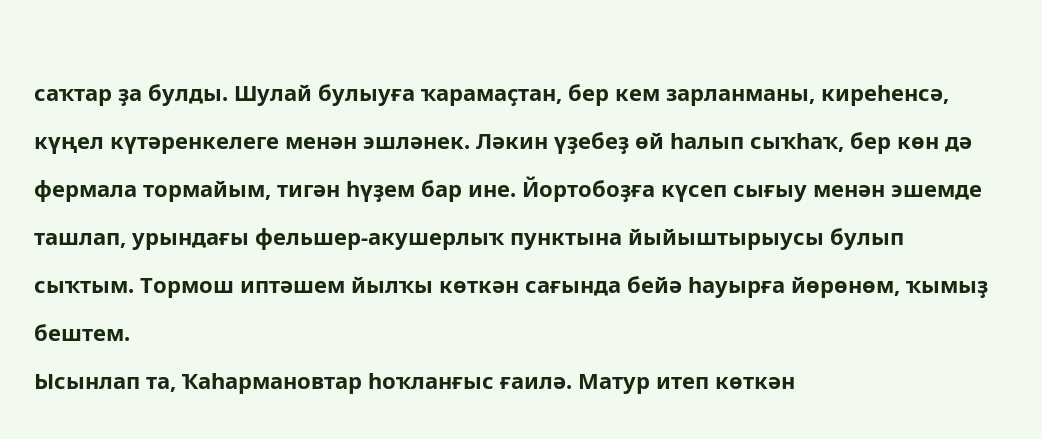саҡтар ҙа булды. Шулай булыуға ҡарамаҫтан, бер кем зарланманы, киреһенсә, күңел күтәренкелеге менән эшләнек. Ләкин үҙебеҙ өй һалып сыҡһаҡ, бер көн дә фермала тормайым, тигән һүҙем бар ине. Йортобоҙға күсеп сығыу менән эшемде ташлап, урындағы фельшер-акушерлыҡ пунктына йыйыштырыусы булып сыҡтым. Тормош иптәшем йылҡы көткән сағында бейә һауырға йөрөнөм, ҡымыҙ бештем.
Ысынлап та, Ҡаһармановтар һоҡланғыс ғаилә. Матур итеп көткән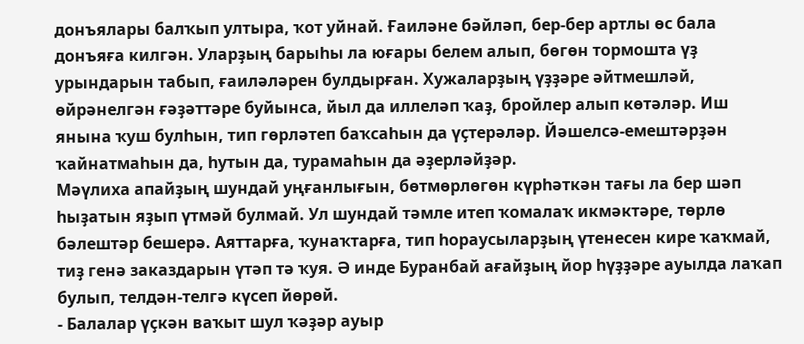донъялары балҡып ултыра, ҡот уйнай. Ғаиләне бәйләп, бер-бер артлы өс бала донъяға килгән. Уларҙың барыһы ла юғары белем алып, бөгөн тормошта үҙ урындарын табып, ғаиләләрен булдырған. Хужаларҙың үҙҙәре әйтмешләй, өйрәнелгән ғәҙәттәре буйынса, йыл да иллеләп ҡаҙ, бройлер алып көтәләр. Иш янына ҡуш булһын, тип гөрләтеп баҡсаһын да үҫтерәләр. Йәшелсә-емештәрҙән ҡайнатмаһын да, һутын да, турамаһын да әҙерләйҙәр.
Мәүлиха апайҙың шундай уңғанлығын, бөтмөрлөгөн күрһәткән тағы ла бер шәп һыҙатын яҙып үтмәй булмай. Ул шундай тәмле итеп ҡомалаҡ икмәктәре, төрлө бәлештәр бешерә. Аяттарға, ҡунаҡтарға, тип һораусыларҙың үтенесен кире ҡаҡмай, тиҙ генә заказдарын үтәп тә ҡуя. Ә инде Буранбай ағайҙың йор һүҙҙәре ауылда лаҡап булып, телдән-телгә күсеп йөрөй.
- Балалар үҫкән ваҡыт шул ҡәҙәр ауыр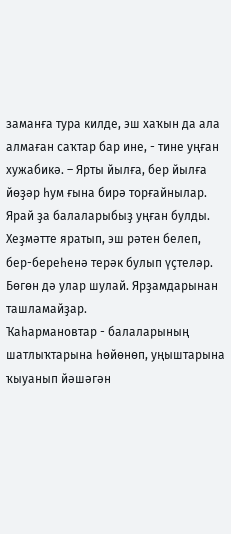заманға тура килде, эш хаҡын да ала алмаған саҡтар бар ине, - тине уңған хужабикә. – Ярты йылға, бер йылға йөҙәр һум ғына бирә торғайнылар. Ярай ҙа балаларыбыҙ уңған булды. Хеҙмәтте яратып, эш рәтен белеп, бер-береһенә терәк булып үҫтеләр. Бөгөн дә улар шулай. Ярҙамдарынан ташламайҙар.
Ҡаһармановтар - балаларының шатлыҡтарына һөйөнөп, уңыштарына ҡыуанып йәшәгән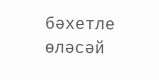бәхетле өләсәй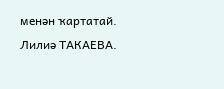менән ҡартатай.
Лилиә ТАКАЕВА.